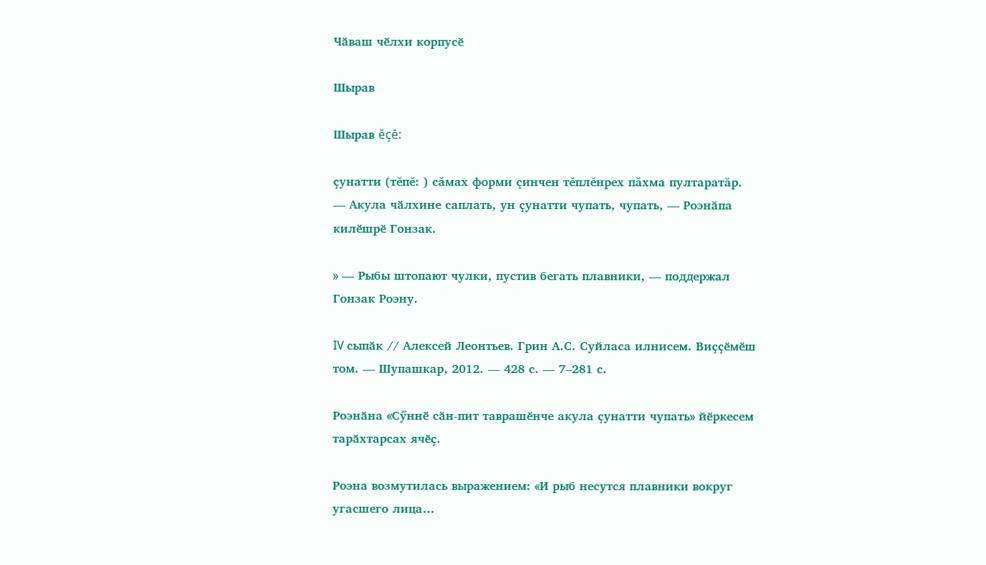Чӑваш чӗлхи корпусӗ

Шырав

Шырав ĕçĕ:

ҫунатти (тĕпĕ: ) сăмах форми çинчен тĕплĕнрех пăхма пултаратăр.
— Акула чӑлхине саплать, ун ҫунатти чупать, чупать, — Роэнӑпа килӗшрӗ Гонзак.

» — Рыбы штопают чулки, пустив бегать плавники, — поддержал Гонзак Роэну.

IV сыпӑк // Алексей Леонтьев. Грин А.С. Суйласа илнисем. Виҫҫӗмӗш том. — Шупашкар, 2012. — 428 с. — 7–281 с.

Роэнӑна «Сӳннӗ сӑн-пит таврашӗнче акула ҫунатти чупать» йӗркесем тарӑхтарсах ячӗҫ.

Роэна возмутилась выражением: «И рыб несутся плавники вокруг угасшего лица…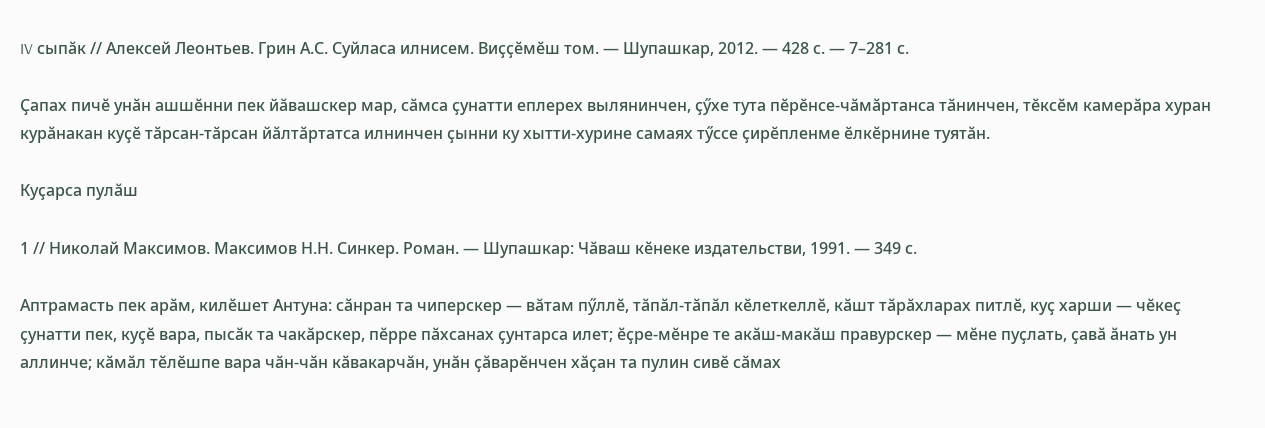IV сыпӑк // Алексей Леонтьев. Грин А.С. Суйласа илнисем. Виҫҫӗмӗш том. — Шупашкар, 2012. — 428 с. — 7–281 с.

Ҫапах пичӗ унӑн ашшӗнни пек йӑвашскер мар, сӑмса ҫунатти еплерех вылянинчен, ҫӳхе тута пӗрӗнсе-чӑмӑртанса тӑнинчен, тӗксӗм камерӑра хуран курӑнакан куҫӗ тӑрсан-тӑрсан йӑлтӑртатса илнинчен ҫынни ку хытти-хурине самаях тӳссе ҫирӗпленме ӗлкӗрнине туятӑн.

Куҫарса пулӑш

1 // Николай Максимов. Максимов Н.Н. Синкер. Роман. — Шупашкар: Чӑваш кӗнеке издательстви, 1991. — 349 с.

Аптрамасть пек арӑм, килӗшет Антуна: сӑнран та чиперскер — вӑтам пӳллӗ, тӑпӑл-тӑпӑл кӗлеткеллӗ, кӑшт тӑрӑхларах питлӗ, куҫ харши — чӗкеҫ ҫунатти пек, куҫӗ вара, пысӑк та чакӑрскер, пӗрре пӑхсанах ҫунтарса илет; ӗҫре-мӗнре те акӑш-макӑш правурскер — мӗне пуҫлать, ҫавӑ ӑнать ун аллинче; кӑмӑл тӗлӗшпе вара чӑн-чӑн кӑвакарчӑн, унӑн ҫӑварӗнчен хӑҫан та пулин сивӗ сӑмах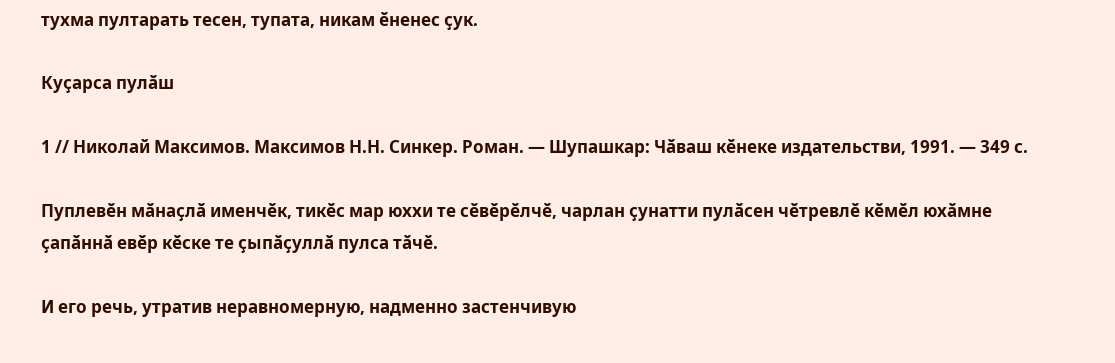тухма пултарать тесен, тупата, никам ӗненес ҫук.

Куҫарса пулӑш

1 // Николай Максимов. Максимов Н.Н. Синкер. Роман. — Шупашкар: Чӑваш кӗнеке издательстви, 1991. — 349 с.

Пуплевӗн мӑнаҫлӑ именчӗк, тикӗс мар юххи те сӗвӗрӗлчӗ, чарлан ҫунатти пулӑсен чӗтревлӗ кӗмӗл юхӑмне ҫапӑннӑ евӗр кӗске те ҫыпӑҫуллӑ пулса тӑчӗ.

И его речь, утратив неравномерную, надменно застенчивую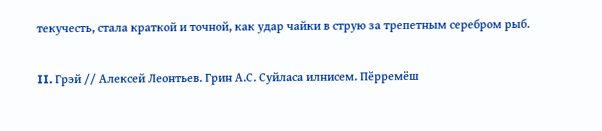текучесть, стала краткой и точной, как удар чайки в струю за трепетным серебром рыб.

II. Грэй // Алексей Леонтьев. Грин А.С. Суйласа илнисем. Пӗрремёш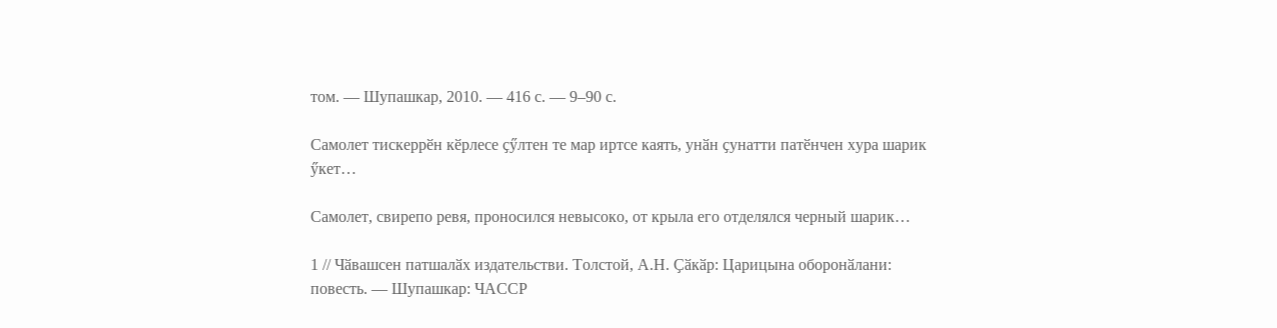том. — Шупашкар, 2010. — 416 с. — 9–90 с.

Самолет тискеррӗн кӗрлесе ҫӳлтен те мар иртсе каять, унӑн ҫунатти патӗнчен хура шарик ӳкет…

Самолет, свирепо ревя, проносился невысоко, от крыла его отделялся черный шарик…

1 // Чӑвашсен патшалӑх издательстви. Толстой, А.Н. Ҫӑкӑр: Царицына оборонӑлани: повесть. — Шупашкар: ЧАССР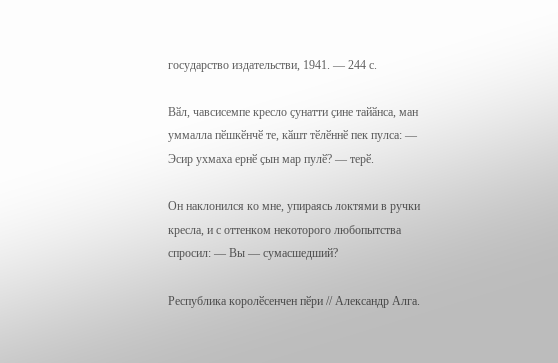государство издательстви, 1941. — 244 с.

Вӑл, чавсисемпе кресло ҫунатти ҫине тайӑнса, ман уммалла пӗшкӗнчӗ те, кӑшт тӗлӗннӗ пек пулса: — Эсир ухмаха ернӗ ҫын мар пулӗ? — терӗ.

Он наклонился ко мне, упираясь локтями в ручки кресла, и с оттенком некоторого любопытства спросил: — Вы — сумасшедший?

Республика королӗсенчен пӗри // Александр Алга.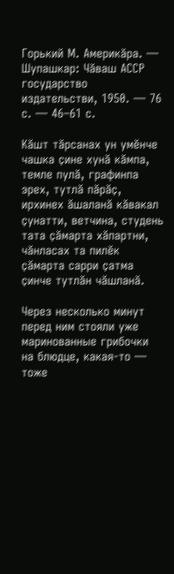Горький М. Америкӑра. — Шупашкар: Чӑваш АССР государство издательстви, 1950. — 76 с. — 46–61 с.

Кӑшт тӑрсанах ун умӗнче чашка ҫине хунӑ кӑмпа, темле пулӑ, графинпа эрех, тутлӑ пӑрӑҫ, ирхинех ӑшаланӑ кӑвакал ҫунатти, ветчина, студень тата ҫӑмарта хӑпартни, чӑнласах та пилӗк ҫӑмарта сарри ҫатма ҫинче тутлӑн чӑшланӑ.

Через несколько минут перед ним стояли уже маринованные грибочки на блюдце, какая-то — тоже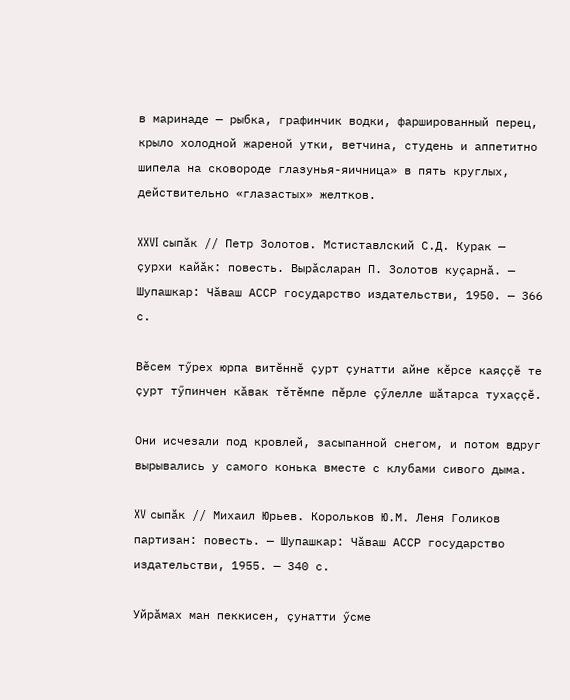в маринаде — рыбка, графинчик водки, фаршированный перец, крыло холодной жареной утки, ветчина, студень и аппетитно шипела на сковороде глазунья-яичница» в пять круглых, действительно «глазастых» желтков.

XXVI сыпӑк // Петр Золотов. Мстиставлский С.Д. Курак — ҫурхи кайӑк: повесть. Вырӑсларан П. Золотов куҫарнӑ. — Шупашкар: Чӑваш АССР государство издательстви, 1950. — 366 с.

Вӗсем тӳрех юрпа витӗннӗ ҫурт ҫунатти айне кӗрсе каяҫҫӗ те ҫурт тӳпинчен кӑвак тӗтӗмпе пӗрле ҫӳлелле шӑтарса тухаҫҫӗ.

Они исчезали под кровлей, засыпанной снегом, и потом вдруг вырывались у самого конька вместе с клубами сивого дыма.

XV сыпӑк // Михаил Юрьев. Корольков Ю.М. Леня Голиков партизан: повесть. — Шупашкар: Чӑваш АССР государство издательстви, 1955. — 340 с.

Уйрӑмах ман пеккисен, ҫунатти ӳсме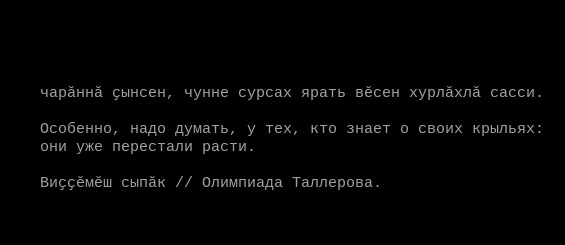чарӑннӑ ҫынсен, чунне сурсах ярать вӗсен хурлӑхлӑ сасси.

Особенно, надо думать, у тех, кто знает о своих крыльях: они уже перестали расти.

Виҫҫӗмӗш сыпӑк // Олимпиада Таллерова.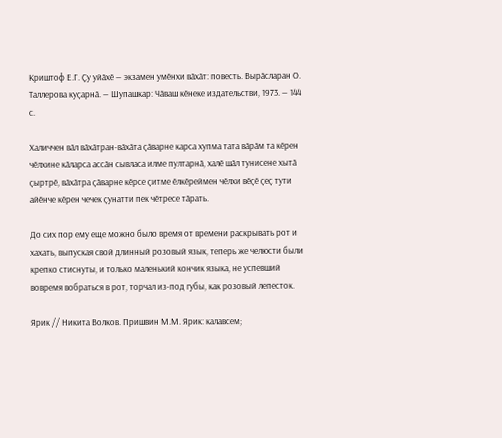Криштоф Е.Г. Ҫу уйӑхӗ — экзамен умӗнхи вӑхӑт: повесть. Вырӑсларан О. Таллерова куҫарнӑ. — Шупашкар: Чӑваш кӗнеке издательстви, 1973. — 144 с.

Халиччен вӑл вӑхӑтран-вӑхӑта ҫӑварне карса хупма тата вӑрӑм та кӗрен чӗлхине кӑларса ассӑн сывласа илме пултарнӑ, халӗ шӑл тунисене хытӑ ҫыртрӗ, вӑхӑтра ҫӑварне кӗрсе ҫитме ӗлкӗреймен чӗлхи вӗҫӗ ҫеҫ тути айӗнче кӗрен чечек ҫунатти пек чӗтресе тӑрать.

До сих пор ему еще можно было время от времени раскрывать рот и хахать, выпуская свой длинный розовый язык, теперь же челюсти были крепко стиснуты, и только маленький кончик языка, не успевший вовремя вобраться в рот, торчал из-под губы, как розовый лепесток.

Ярик // Никита Волков. Пришвин М.М. Ярик: калавсем;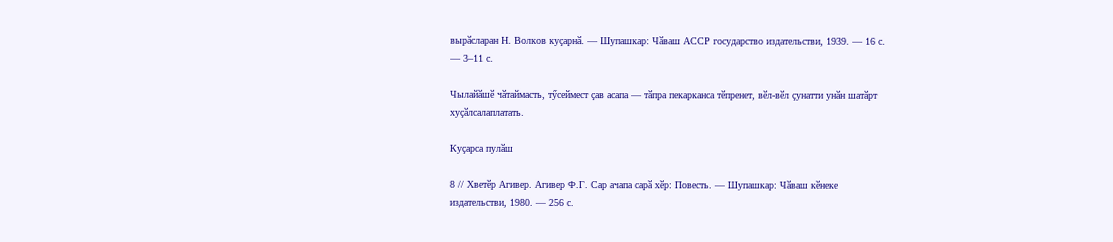вырӑсларан Н. Волков куҫарнӑ. — Шупашкар: Чӑваш АССР государство издательстви, 1939. — 16 с. — 3–11 с.

Чылайӑшӗ чӑтаймасть, тӳсеймест ҫав асапа — тӑпра пекарканса тӗпренет, вӗл-вӗл ҫунатти унӑн шатӑрт хуҫӑлсалаплатать.

Куҫарса пулӑш

8 // Хветӗр Агивер. Агивер Ф.Г. Сар ачапа сарӑ хӗр: Повесть. — Шупашкар: Чӑваш кӗнеке издательстви, 1980. — 256 с.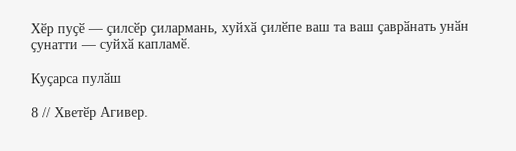Хӗр пуҫӗ — ҫилсӗр ҫилармань, хуйхӑ ҫилӗпе ваш та ваш ҫаврӑнать унӑн ҫунатти — суйхӑ капламӗ.

Куҫарса пулӑш

8 // Хветӗр Агивер.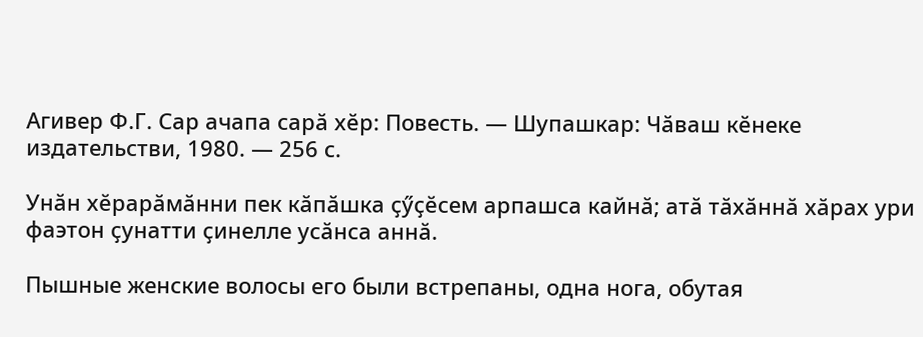Агивер Ф.Г. Сар ачапа сарӑ хӗр: Повесть. — Шупашкар: Чӑваш кӗнеке издательстви, 1980. — 256 с.

Унӑн хӗрарӑмӑнни пек кӑпӑшка ҫӳҫӗсем арпашса кайнӑ; атӑ тӑхӑннӑ хӑрах ури фаэтон ҫунатти ҫинелле усӑнса аннӑ.

Пышные женские волосы его были встрепаны, одна нога, обутая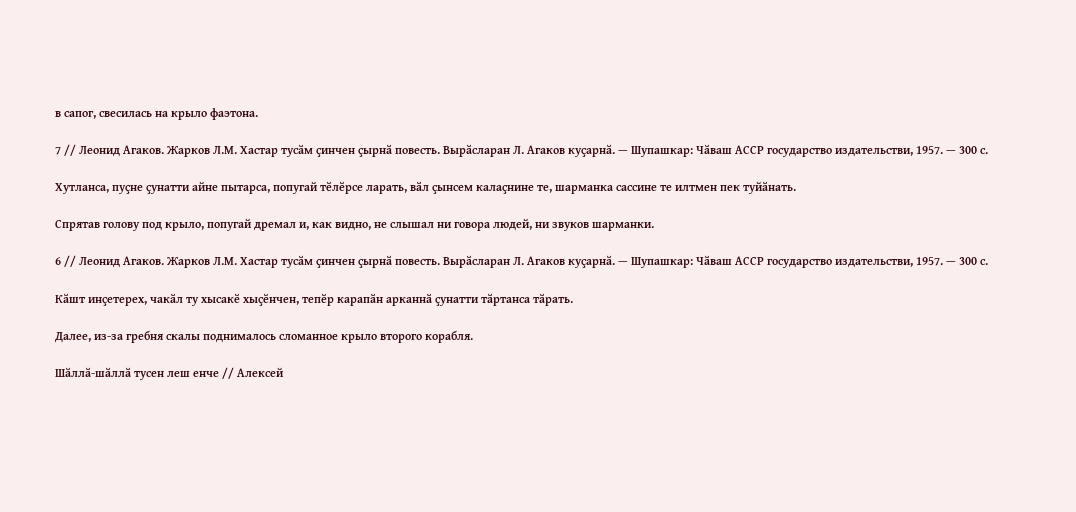в сапог, свесилась на крыло фаэтона.

7 // Леонид Агаков. Жарков Л.М. Хастар тусӑм ҫинчен ҫырнӑ повесть. Вырӑсларан Л. Агаков куҫарнӑ. — Шупашкар: Чӑваш АССР государство издательстви, 1957. — 300 с.

Хутланса, пуҫне ҫунатти айне пытарса, попугай тӗлӗрсе ларать, вӑл ҫынсем калаҫнине те, шарманка сассине те илтмен пек туйӑнать.

Спрятав голову под крыло, попугай дремал и, как видно, не слышал ни говора людей, ни звуков шарманки.

6 // Леонид Агаков. Жарков Л.М. Хастар тусӑм ҫинчен ҫырнӑ повесть. Вырӑсларан Л. Агаков куҫарнӑ. — Шупашкар: Чӑваш АССР государство издательстви, 1957. — 300 с.

Кӑшт инҫетерех, чакӑл ту хысакӗ хыҫӗнчен, тепӗр карапӑн арканнӑ ҫунатти тӑртанса тӑрать.

Далее, из-за гребня скалы поднималось сломанное крыло второго корабля.

Шӑллӑ-шӑллӑ тусен леш енче // Алексей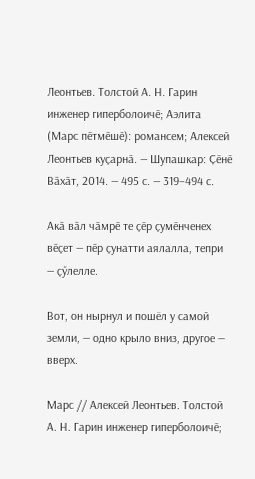Леонтьев. Толстой А. Н. Гарин инженер гиперболоичӗ; Аэлита (Марс пӗтмӗшӗ): романсем; Алексей Леонтьев куҫарнӑ. — Шупашкар: Ҫӗнӗ Вӑхӑт, 2014. — 495 с. — 319–494 с.

Акӑ вӑл чӑмрӗ те ҫӗр ҫумӗнченех вӗҫет — пӗр ҫунатти аялалла, тепри — ҫӳлелле.

Вот, он нырнул и пошёл у самой земли, — одно крыло вниз, другое — вверх.

Марс // Алексей Леонтьев. Толстой А. Н. Гарин инженер гиперболоичӗ;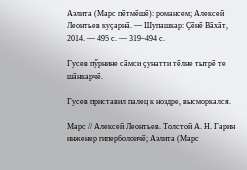Аэлита (Марс пӗтмӗшӗ): романсем; Алексей Леонтьев куҫарнӑ. — Шупашкар: Ҫӗнӗ Вӑхӑт, 2014. — 495 с. — 319–494 с.

Гусев пӳрнине сӑмси ҫунатти тӗлне тытрӗ те шӑнкарчӗ.

Гусев приставил палец к ноздре, высморкался.

Марс // Алексей Леонтьев. Толстой А. Н. Гарин инженер гиперболоичӗ; Аэлита (Марс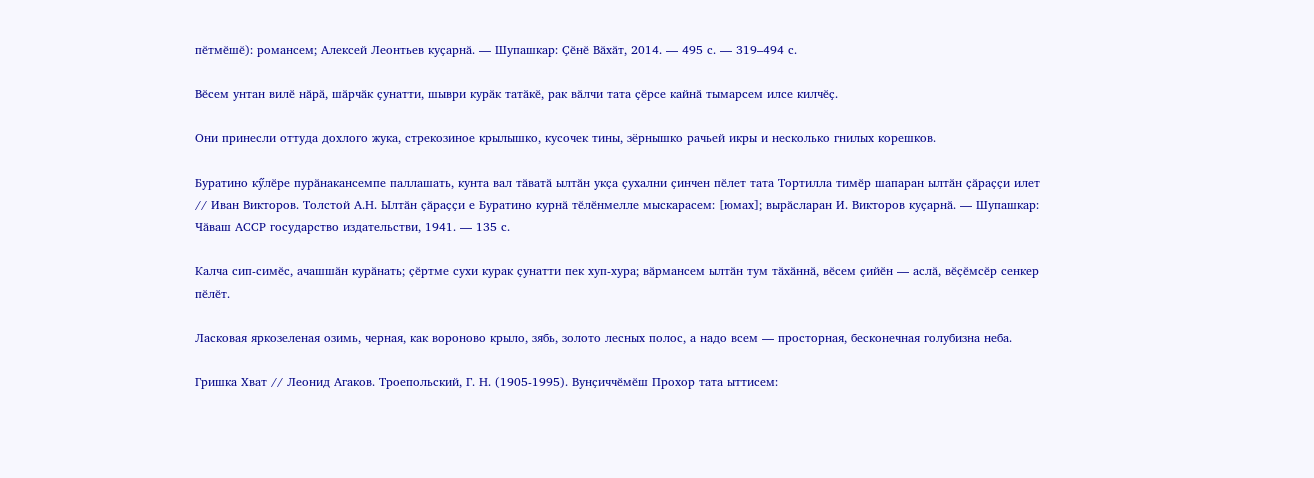пӗтмӗшӗ): романсем; Алексей Леонтьев куҫарнӑ. — Шупашкар: Ҫӗнӗ Вӑхӑт, 2014. — 495 с. — 319–494 с.

Вӗсем унтан вилӗ нӑрӑ, шӑрчӑк ҫунатти, шыври курӑк татӑкӗ, рак вӑлчи тата ҫӗрсе кайнӑ тымарсем илсе килчӗҫ.

Они принесли оттуда дохлого жука, стрекозиное крылышко, кусочек тины, зёрнышко рачьей икры и несколько гнилых корешков.

Буратино кӳлӗре пурӑнакансемпе паллашать, кунта вал тӑватӑ ылтӑн укҫа ҫухални ҫинчен пӗлет тата Тортилла тимӗр шапаран ылтӑн ҫӑраҫҫи илет // Иван Викторов. Толстой А.Н. Ылтӑн ҫӑраҫҫи е Буратино курнӑ тӗлӗнмелле мыскарасем: [юмах]; вырӑсларан И. Викторов куҫарнӑ. — Шупашкар: Чӑваш АССР государство издательстви, 1941. — 135 с.

Калча сип-симӗс, ачашшӑн курӑнать; ҫӗртме сухи курак ҫунатти пек хуп-хура; вӑрмансем ылтӑн тум тӑхӑннӑ, вӗсем ҫийӗн — аслӑ, вӗҫӗмсӗр сенкер пӗлӗт.

Ласковая яркозеленая озимь, черная, как вороново крыло, зябь, золото лесных полос, а надо всем — просторная, бесконечная голубизна неба.

Гришка Хват // Леонид Агаков. Троепольский, Г. Н. (1905-1995). Вунҫиччӗмӗш Прохор тата ыттисем: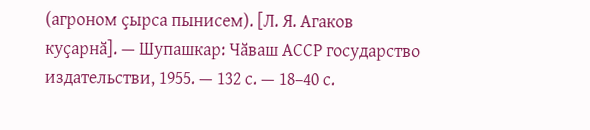(агроном ҫырса пынисем). [Л. Я. Агаков куҫарнӑ]. — Шупашкар: Чӑваш АССР государство издательстви, 1955. — 132 с. — 18–40 с.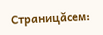Страницăсем: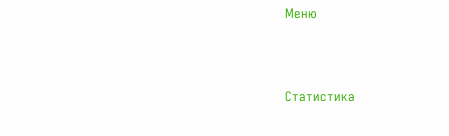Меню



Статистика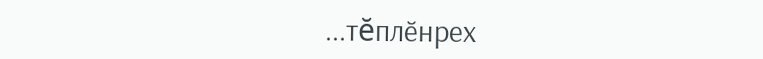...тĕплӗнрех